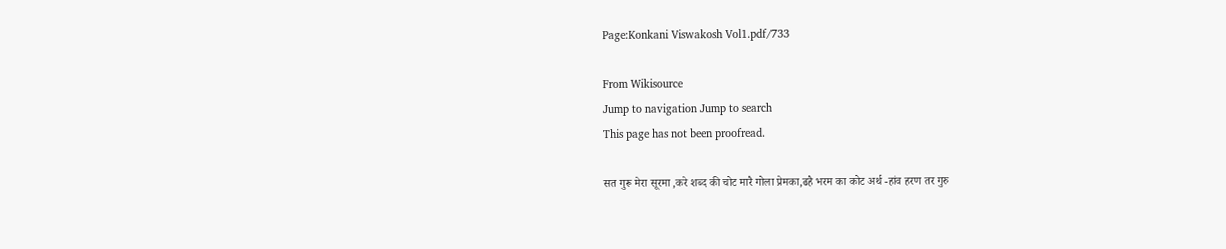Page:Konkani Viswakosh Vol1.pdf/733

From Wikisource
Jump to navigation Jump to search
This page has not been proofread.

सत गुरू मेरा सूरमा ,करे शब्द की चोट मारै गोला प्रेमका,ढहै भरम का कोट अर्थ -हांव हरण तर गुरु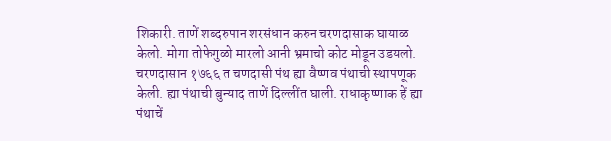शिकारी. ताणें शब्दरुपान शरसंधान करुन चरणदासाक घायाळ केलो. मोगा तोफेगुळो मारलो आनी भ्रमाचो कोट मोडून उडयलो. चरणदासान १७६६ त चणदासी पंथ ह्या वैष्णव पंथाची स्थापणूक केली. ह्या पंथाची बुन्याद ताणें दिल्लींत घाली. राधाकृष्णाक हें ह्या पंथाचें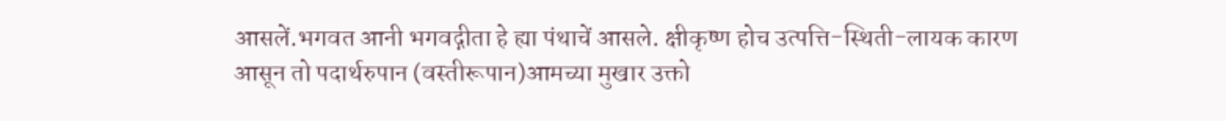आसलें.भगवत आनी भगवद्गीता हे ह्या पंथाचें आसले. क्षीकृष्ण होच उत्पत्ति-स्थिती-लायक कारण आसून तो पदार्थरुपान (वस्तीरूपान)आमच्या मुखार उक्तो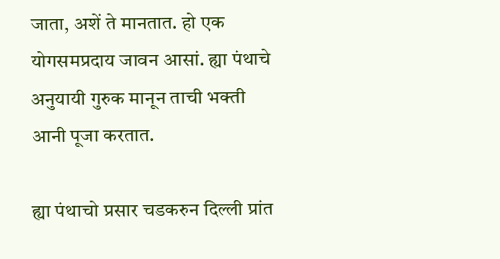जाता, अशें ते मानतात. हो एक योगसमप्रदाय जावन आसां. ह्या पंथाचे अनुयायी गुरुक मानून ताची भक्ती आनी पूजा करतात.

ह्या पंथाचो प्रसार चडकरुन दिल्ली प्रांत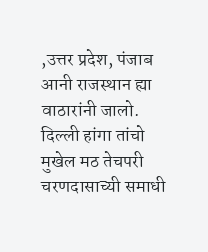,उत्तर प्रदेश, पंजाब आनी राजस्थान ह्या वाठारांनी जालो. दिल्ली हांगा तांचो मुखेल मठ तेचपरी चरणदासाच्यी समाधी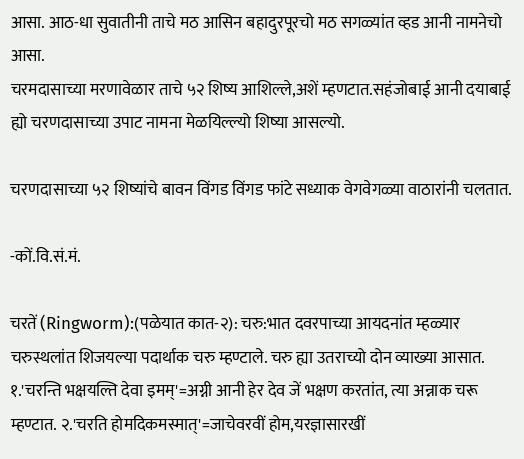आसा. आठ-धा सुवातीनी ताचे मठ आसिन बहादुरपूरचो मठ सगळ्यांत व्हड आनी नामनेचो आसा.
चरमदासाच्या मरणावेळार ताचे ५२ शिष्य आशिल्ले,अशें म्हणटात.सहंजोबाई आनी दयाबाई ह्यो चरणदासाच्या उपाट नामना मेळयिल्ल्यो शिष्या आसल्यो.

चरणदासाच्या ५२ शिष्यांचे बावन विंगड विंगड फांटे सध्याक वेगवेगळ्या वाठारांनी चलतात.

-कों.वि.सं.मं.

चरतें (Ringworm):(पळेयात कात-२): चरु:भात दवरपाच्या आयदनांत म्हळ्यार चरुस्थलांत शिजयल्या पदार्थाक चरु म्हण्टाले. चरु ह्या उतराच्यो दोन व्याख्या आसात. १.'चरन्ति भक्षयल्ति देवा इमम्'=अग्नी आनी हेर देव जें भक्षण करतांत, त्या अन्नाक चरू म्हण्टात. २.'चरति होमदिकमस्मात्'=जाचेवरवीं होम,यरज्ञासारखीं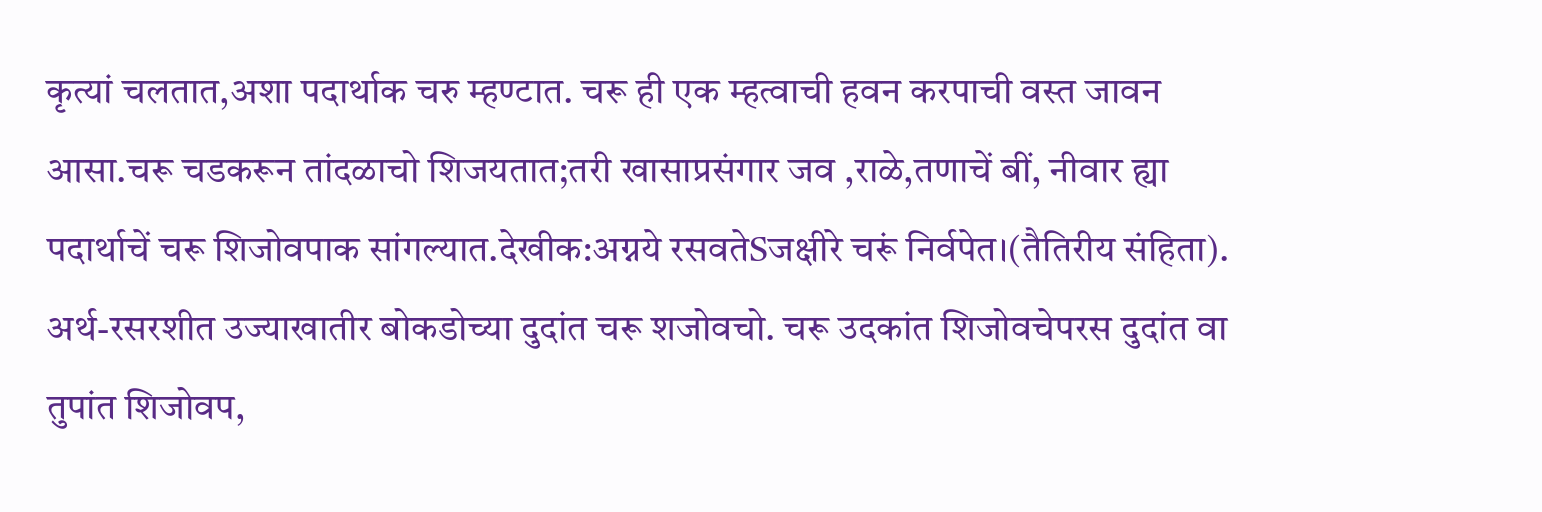कृत्यां चलतात,अशा पदार्थाक चरु म्हण्टात. चरू ही एक म्हत्वाची हवन करपाची वस्त जावन आसा.चरू चडकरून तांदळाचो शिजयतात;तरी खासाप्रसंगार जव ,राळे,तणाचें बीं, नीवार ह्या पदार्थाचें चरू शिजोवपाक सांगल्यात.देखीक:अग्नये रसवतेSजक्षीरे चरूं निर्वपेत।(तैतिरीय संहिता). अर्थ-रसरशीत उज्याखातीर बोकडोच्या दुदांत चरू शजोवचो. चरू उदकांत शिजोवचेपरस दुदांत वा तुपांत शिजोवप,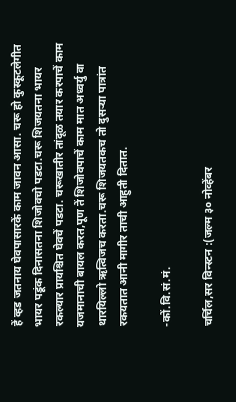हें व्हड जतनाय घेवपासारकें काम जावन आसा. चरू हो कुस्कूटलेगीत भायर पडूंक दिनासतना शिजोवचो पडटा.चरू शिजयतना भायर रकल्यार प्रायश्चित घेवचें पडटा. चरूखातीर तांदूळ तयार करपाचें काम यजमानाची बायल करत,पूण तें शिजोवपाचें काम मात अध्वर्यु वा थारयिल्लो ऋत्विजच करता.चरू शिजयतकच तो दुसऱ्या पात्रांत रकयतात आनी मागीर ताची आहुती दितात.

-कों.वि.सं.मं.

चर्चिल,सर विन्स्टन :(जल्म ३० नोव्हेंबर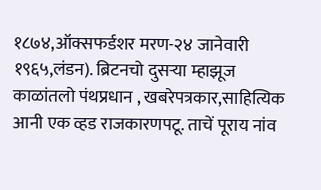१८७४,ऑक्सफर्डशर मरण-२४ जानेवारी १९६५,लंडन). ब्रिटनचो दुसऱ्या म्हाझूज काळांतलो पंथप्रधान , खबरेपत्रकार,साहित्यिक आनी एक व्हड राजकारणपटू. ताचें पूराय नांव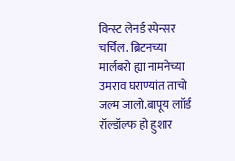विन्स्ट लेनर्ड स्पेन्सर चर्चिल. ब्रिटनच्या मार्लबरो ह्या नामनेच्या उमराव घराण्यांत ताचो जल्म जालो.बापूय लाॉर्ड रॉल्डॉल्फ हो हुशार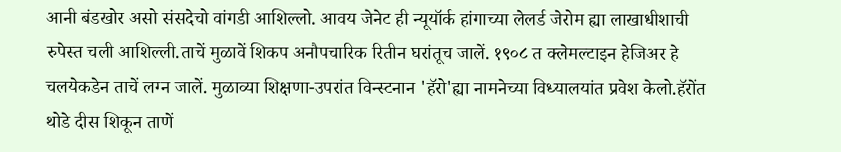आनी बंडखोर असो संसदेचो वांगडी आशिल्लो. आवय जेनेट ही न्यूयॉर्क हांगाच्या लेलर्ड जेरोम ह्या लाखाधीशाची रुपेस्त चली आशिल्ली.ताचें मुळावें शिकप अनौपचारिक रितीन घरांतूच जालें. १९०८ त क्लेमल्टाइन हेजिअर हे चलयेकडेन ताचें लग्न जालें. मुळाव्या शिक्षणा-उपरांत विन्स्टनान 'हॅरो'ह्या नामनेच्या विध्यालयांत प्रवेश केलो.हॅरोंत थोडे दीस शिकून ताणें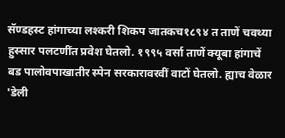सॅण्डहस्ट हांगाच्या लश्करी शिकप जातकच१८९४ त ताणें चवथ्या हुस्सार पलटणींत प्रवेश घेतलो. १९९५ वर्सा ताणें क्यूबा हांगाचें बड पालोवपाखातीर स्पेन सरकारावरवीं वाटों घेतलो. ह्याच वेळार 'डेली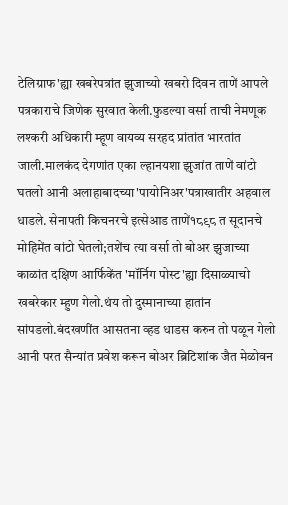टेलिग्राफ'ह्या खबरेपत्रांत झुजाच्यो खबरो दिवन ताणें आपले पत्रकाराचे जिणेक सुरवात केली.फुडल्या वर्सा ताची नेमणूक लश्करी अधिकारी म्हूण वायव्य सरहद प्रांतांत भारतांत जाली.मालकंद देगणांत एका ल्हानयशा झुजांत ताणें वांटो घतलो आनी अलाहाबादच्या'पायोनिअर'पत्राखातीर अहवाल धाडले. सेनापती किचनरचे इत्सेआड ताणें१८९८ त सूदानचे मोहिमेंत वांटो घेतलो;तशेंच त्या वर्सा तो बोअर झुजाच्या काळांत दक्षिण आर्फिकेंत 'मॉर्निग पोस्ट'ह्या दिसाळ्याचो खबरेकार म्हुण गेलो.थंय तो दुस्मानाच्या हातांन सांपडलो.बंदखणींत आसतना व्हड धाडस करुन तो पळून गेलो आनी परत सैन्यांत प्रवेश करून बोअर ब्रिटिशांक जैत मेळोवन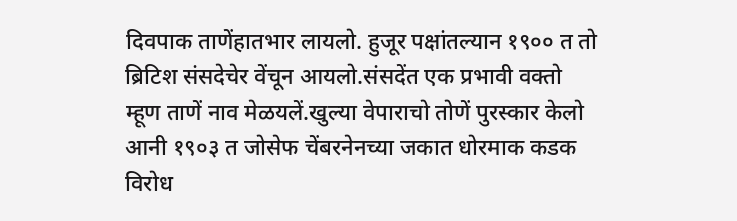दिवपाक ताणेंहातभार लायलो. हुजूर पक्षांतल्यान १९०० त तो ब्रिटिश संसदेचेर वेंचून आयलो.संसदेंत एक प्रभावी वक्तो म्हूण ताणें नाव मेळयलें.खुल्या वेपाराचो तोणें पुरस्कार केलो आनी १९०३ त जोसेफ चेंबरनेनच्या जकात धोरमाक कडक विरोध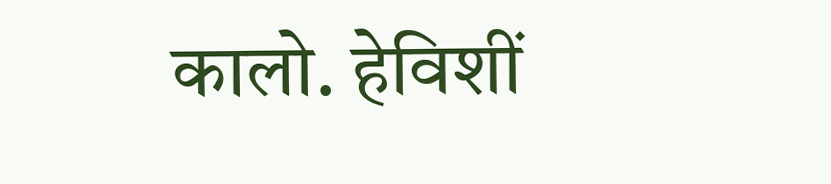कालो. हेविशीं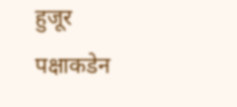हुजूर पक्षाकडेन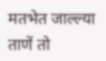मतभेत जाल्ल्या ताणें तो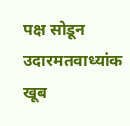पक्ष सोडून उदारमतवाध्यांक खूब